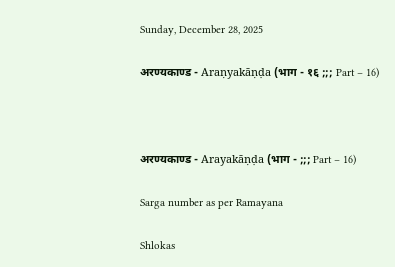Sunday, December 28, 2025

अरण्यकाण्ड - Araṇyakāṇḍa (भाग - १६ ;;; Part – 16)



अरण्यकाण्ड - Arayakāṇḍa (भाग - ;;; Part – 16)

Sarga number as per Ramayana

Shlokas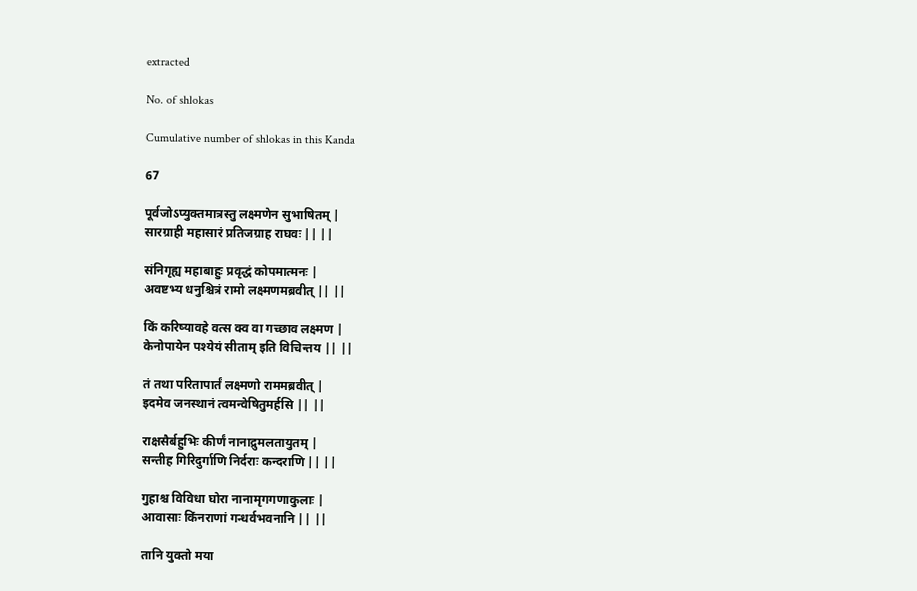extracted

No. of shlokas

Cumulative number of shlokas in this Kanda

67

पूर्वजोऽप्युक्तमात्रस्तु लक्ष्मणेन सुभाषितम् |
सारग्राही महासारं प्रतिजग्राह राघवः || ||

संनिगृह्य महाबाहुः प्रवृद्धं कोपमात्मनः |
अवष्टभ्य धनुश्चित्रं रामो लक्ष्मणमब्रवीत् || ||

किं करिष्यावहे वत्स क्व वा गच्छाव लक्ष्मण |
केनोपायेन पश्येयं सीताम् इति विचिन्तय || ||

तं तथा परितापार्तं लक्ष्मणो राममब्रवीत् |
इदमेव जनस्थानं त्वमन्वेषितुमर्हसि || ||

राक्षसैर्बहुभिः कीर्णं नानाद्रुमलतायुतम् |
सन्तीह गिरिदुर्गाणि निर्दराः कन्दराणि || ||

गुहाश्च विविधा घोरा नानामृगगणाकुलाः |
आवासाः किंनराणां गन्धर्वभवनानि || ||

तानि युक्तो मया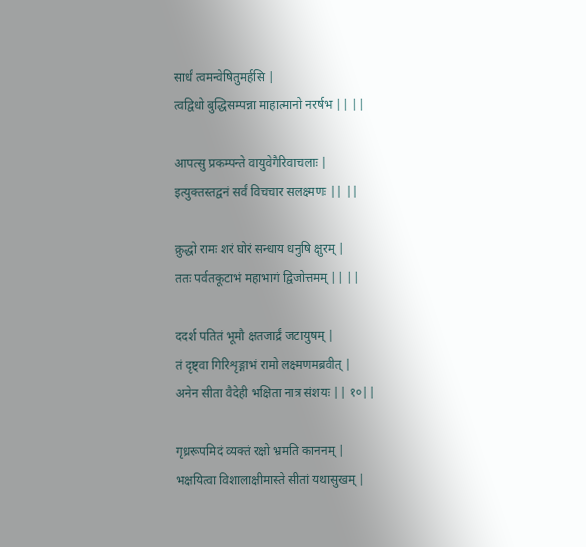सार्धं त्वमन्वेषितुमर्हसि |
त्वद्विधो बुद्धिसम्पन्ना माहात्मानो नरर्षभ || ||

आपत्सु प्रकम्पन्ते वायुवेगैरिवाचलाः |
इत्युक्तस्तद्वनं सर्वं विचचार सलक्ष्मणः || ||

क्रुद्धो रामः शरं घोरं सन्धाय धनुषि क्षुरम् |
ततः पर्वतकूटाभं महाभागं द्विजोत्तमम् || ||

ददर्श पतितं भूमौ क्षतजार्द्रं जटायुषम् |
तं दृष्ट्वा गिरिशृङ्गाभं रामो लक्ष्मणमब्रवीत् |
अनेन सीता वैदेही भक्षिता नात्र संशयः || १०||

गृध्ररूपमिदं व्यक्तं रक्षो भ्रमति काननम् |
भक्षयित्वा विशालाक्षीमास्ते सीतां यथासुखम् |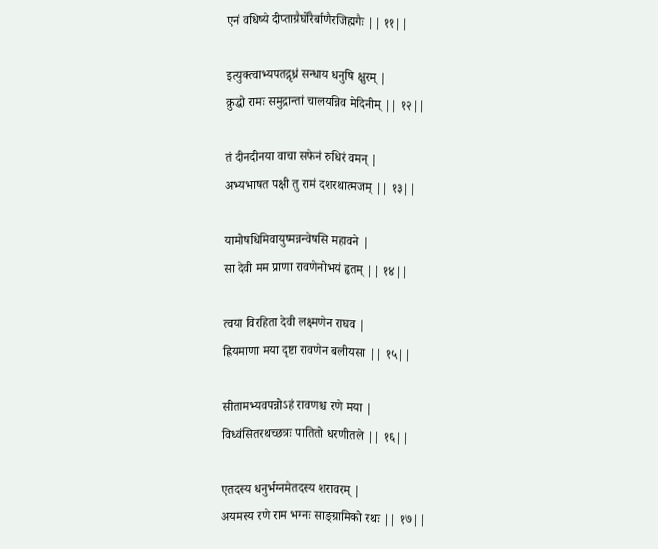एनं वधिष्ये दीप्ताग्रैर्घोरैर्बाणैरजिह्मगैः || ११||

इत्युक्त्वाभ्यपतद्गृध्रं सन्धाय धनुषि क्षुरम् |
क्रुद्धो रामः समुद्रान्तां चालयन्निव मेदिनीम् || १२||

तं दीनदीनया वाचा सफेनं रुधिरं वमन् |
अभ्यभाषत पक्षी तु रामं दशरथात्मजम् || १३||

यामोषधिमिवायुष्मन्नन्वेषसि महावने |
सा देवी मम प्राणा रावणेनोभयं हृतम् || १४||

त्वया विरहिता देवी लक्ष्मणेन राघव |
ह्रियमाणा मया दृष्टा रावणेन बलीयसा || १५||

सीतामभ्यवपन्नोऽहं रावणश्च रणे मया |
विध्वंसितरथच्छत्रः पातितो धरणीतले || १६||

एतदस्य धनुर्भग्नमेतदस्य शरावरम् |
अयमस्य रणे राम भग्नः साङ्ग्रामिको रथः || १७||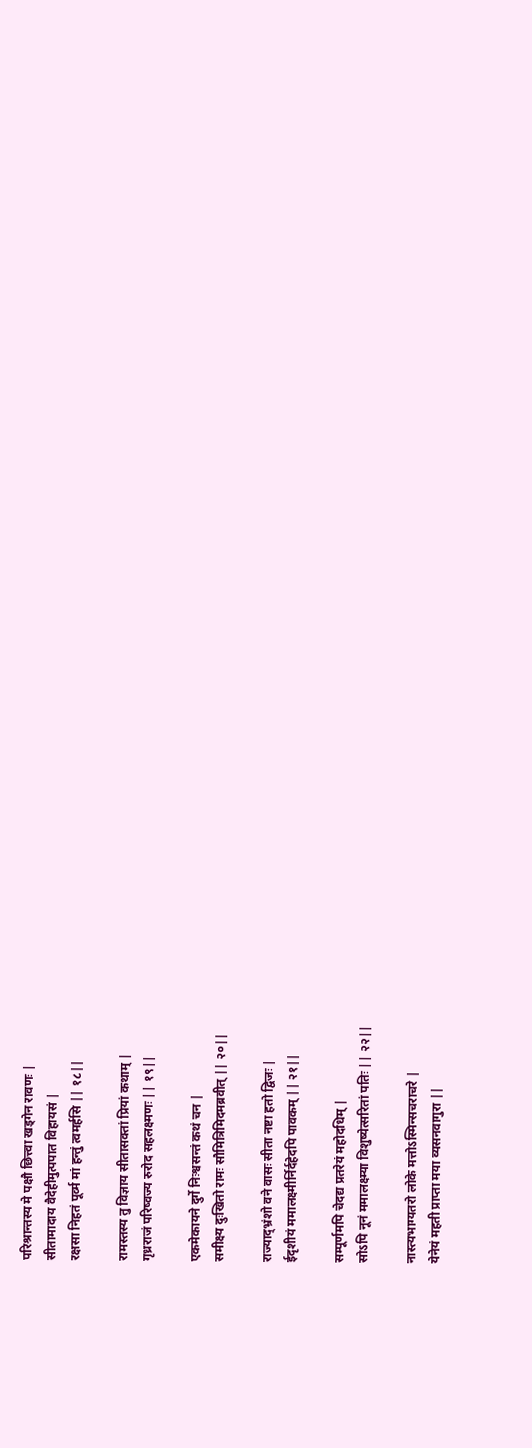परिश्रान्तस्य मे पक्षौ छित्त्वा खड्गेन रावणः |
सीतामादाय वैदेहीमुत्पपात विहायसं |
रक्षसा निहतं पूर्व्म मां हन्तुं त्वमर्हसि || १८||

रामस्तस्य तु विज्ञाय सीतासक्तां प्रियां कथाम् |
गृध्रराजं परिष्वज्य रुरोद सहलक्ष्मणः || १९||

एकमेकायने दुर्गे निःश्वसन्तं कथं चन |
समीक्ष्य दुःखितो रामः सौमित्रिमिदमब्रवीत् || २०||

राज्याद्भ्रंशो वने वासः सीता नष्टा हतो द्विजः |
ईदृशीयं ममालक्ष्मीर्निर्दहेदपि पावकम् || २१||

सम्पूर्णमपि चेदद्य प्रतरेयं महोदधिम् |
सोऽपि नूनं ममालक्ष्म्या विशुष्येत्सरितां पतिः || २२||

नास्त्यभाग्यतरो लोके मत्तोऽस्मिन्सचराचरे |
येनेयं महती प्राप्ता मया व्यसनवागुरा ||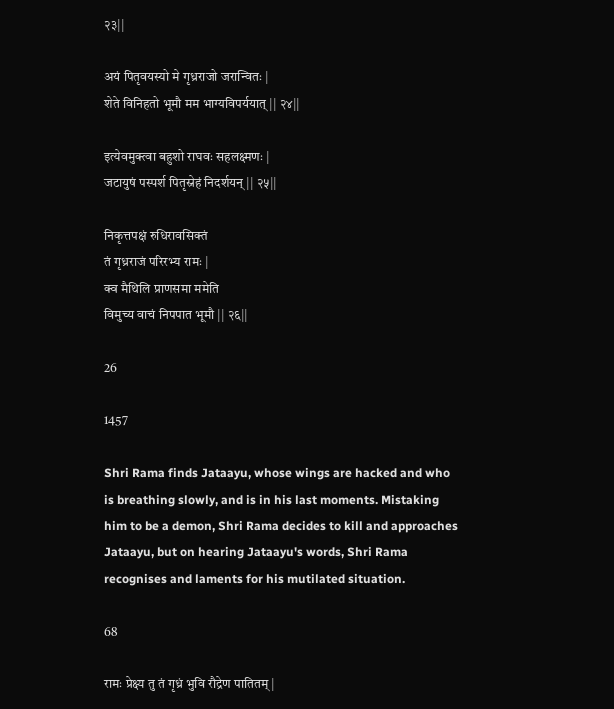२३||

अयं पितृवयस्यो मे गृध्रराजो जरान्वितः |
शेते विनिहतो भूमौ मम भाग्यविपर्ययात् || २४||

इत्येवमुक्त्वा बहुशो राघवः सहलक्ष्मणः |
जटायुषं पस्पर्श पितृस्नेहं निदर्शयन् || २५||

निकृत्तपक्षं रुधिरावसिक्तं
तं गृध्रराजं परिरभ्य रामः |
क्व मैथिलि प्राणसमा ममेति
विमुच्य वाचं निपपात भूमौ || २६||

26

1457

Shri Rama finds Jataayu, whose wings are hacked and who is breathing slowly, and is in his last moments. Mistaking him to be a demon, Shri Rama decides to kill and approaches Jataayu, but on hearing Jataayu's words, Shri Rama recognises and laments for his mutilated situation.

68

रामः प्रेक्ष्य तु तं गृध्रं भुवि रौद्रेण पातितम् |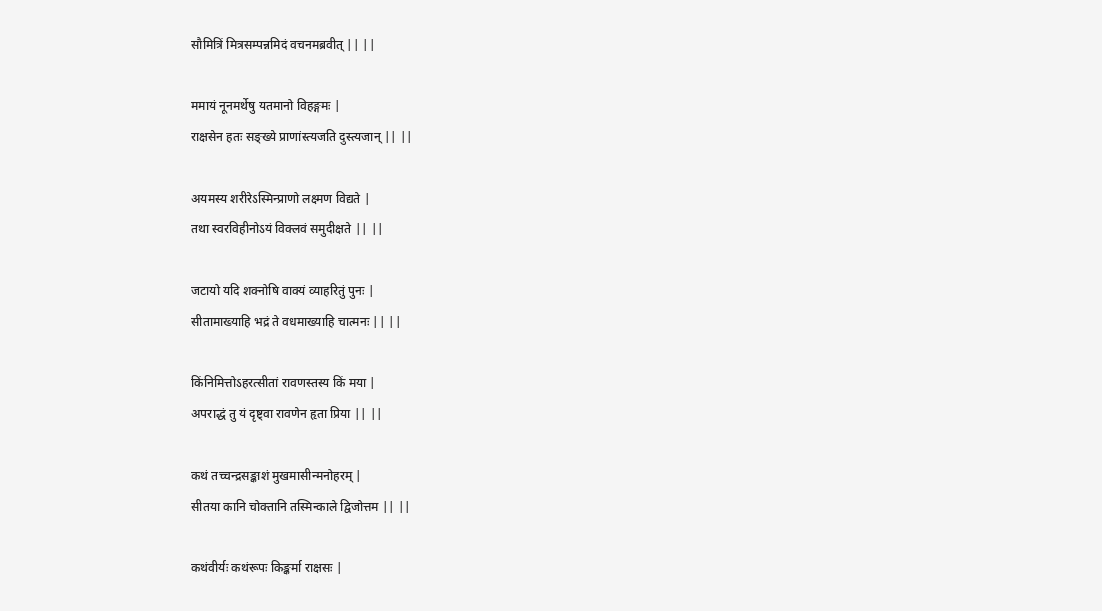सौमित्रिं मित्रसम्पन्नमिदं वचनमब्रवीत् || ||

ममायं नूनमर्थेषु यतमानो विहङ्गमः |
राक्षसेन हतः सङ्ख्ये प्राणांस्त्यजति दुस्त्यजान् || ||

अयमस्य शरीरेऽस्मिन्प्राणो लक्ष्मण विद्यते |
तथा स्वरविहीनोऽयं विक्लवं समुदीक्षते || ||

जटायो यदि शक्नोषि वाक्यं व्याहरितुं पुनः |
सीतामाख्याहि भद्रं ते वधमाख्याहि चात्मनः || ||

किंनिमित्तोऽहरत्सीतां रावणस्तस्य किं मया |
अपराद्धं तु यं दृष्ट्वा रावणेन हृता प्रिया || ||

कथं तच्चन्द्रसङ्काशं मुखमासीन्मनोहरम् |
सीतया कानि चोक्तानि तस्मिन्काले द्विजोत्तम || ||

कथंवीर्यः कथंरूपः किङ्कर्मा राक्षसः |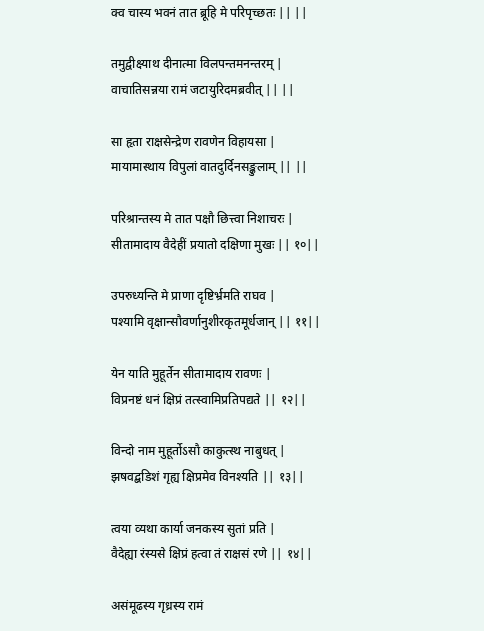क्व चास्य भवनं तात ब्रूहि मे परिपृच्छतः || ||

तमुद्वीक्ष्याथ दीनात्मा विलपन्तमनन्तरम् |
वाचातिसन्नया रामं जटायुरिदमब्रवीत् || ||

सा हृता राक्षसेन्द्रेण रावणेन विहायसा |
मायामास्थाय विपुलां वातदुर्दिनसङ्कुलाम् || ||

परिश्रान्तस्य मे तात पक्षौ छित्त्वा निशाचरः |
सीतामादाय वैदेहीं प्रयातो दक्षिणा मुखः || १०||

उपरुध्यन्ति मे प्राणा दृष्टिर्भ्रमति राघव |
पश्यामि वृक्षान्सौवर्णानुशीरकृतमूर्धजान् || ११||

येन याति मुहूर्तेन सीतामादाय रावणः |
विप्रनष्टं धनं क्षिप्रं तत्स्वामिप्रतिपद्यते || १२||

विन्दो नाम मुहूर्तोऽसौ काकुत्स्थ नाबुधत् |
झषवद्बडिशं गृह्य क्षिप्रमेव विनश्यति || १३||

त्वया व्यथा कार्या जनकस्य सुतां प्रति |
वैदेह्या रंस्यसे क्षिप्रं हत्वा तं राक्षसं रणे || १४||

असंमूढस्य गृध्रस्य रामं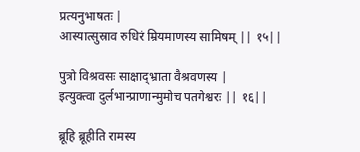प्रत्यनुभाषतः |
आस्यात्सुस्राव रुधिरं म्रियमाणस्य सामिषम् || १५||

पुत्रो विश्रवसः साक्षाद्भ्राता वैश्रवणस्य |
इत्युक्त्वा दुर्लभान्प्राणान्मुमोच पतगेश्वरः || १६||

ब्रूहि ब्रूहीति रामस्य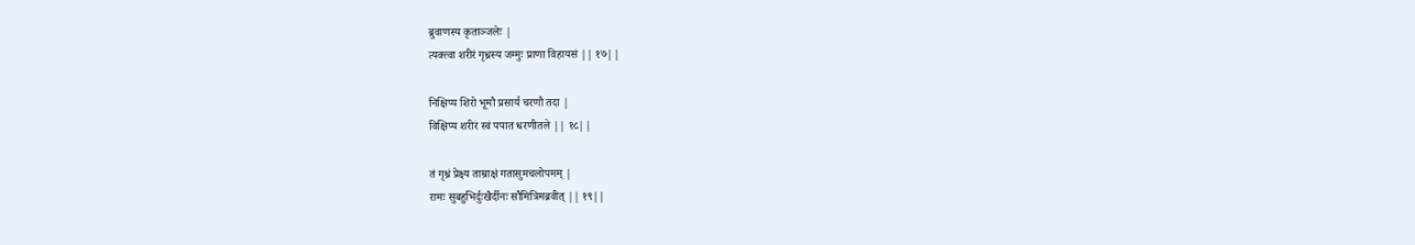ब्रुवाणस्य कृताञ्जलेः |
त्यक्त्वा शरीरं गृध्रस्य जग्मुः प्राणा विहायसं || १७||

निक्षिप्य शिरो भूमौ प्रसार्य चरणौ तदा |
विक्षिप्य शरीरं स्वं पपात धरणीतले || १८||

तं गृध्रं प्रेक्ष्य ताम्राक्षं गतासुमचलोपमम् |
रामः सुबहुभिर्दुःखैर्दीनः सौमित्रिमब्रवीत् || १९||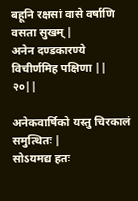बहूनि रक्षसां वासे वर्षाणि वसता सुखम् |
अनेन दण्डकारण्ये विचीर्णमिह पक्षिणा || २०||

अनेकवार्षिको यस्तु चिरकालं समुत्थितः |
सोऽयमद्य हतः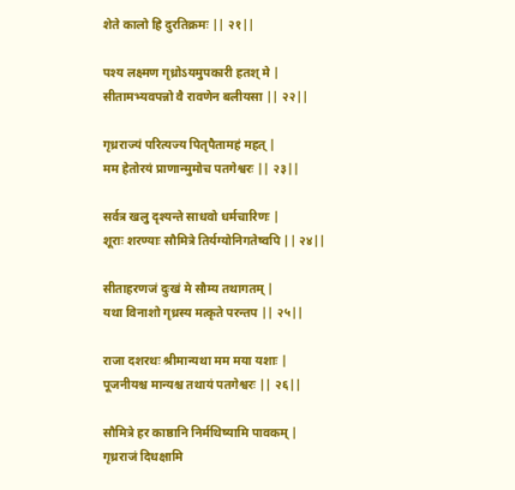शेते कालो हि दुरतिक्रमः || २१||

पश्य लक्ष्मण गृध्रोऽयमुपकारी हतश् मे |
सीतामभ्यवपन्नो वै रावणेन बलीयसा || २२||

गृध्रराज्यं परित्यज्य पितृपैतामहं महत् |
मम हेतोरयं प्राणान्मुमोच पतगेश्वरः || २३||

सर्वत्र खलु दृश्यन्ते साधवो धर्मचारिणः |
शूराः शरण्याः सौमित्रे तिर्यग्योनिगतेष्वपि || २४||

सीताहरणजं दुःखं मे सौम्य तथागतम् |
यथा विनाशो गृध्रस्य मत्कृते परन्तप || २५||

राजा दशरथः श्रीमान्यथा मम मया यशाः |
पूजनीयश्च मान्यश्च तथायं पतगेश्वरः || २६||

सौमित्रे हर काष्ठानि निर्मथिष्यामि पावकम् |
गृध्रराजं दिधक्षामि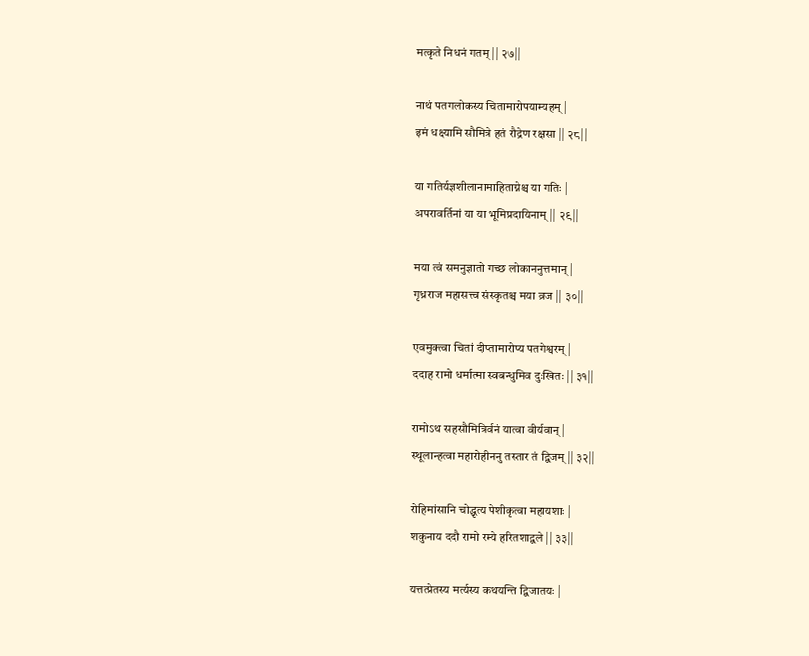मत्कृते निधनं गतम् || २७||

नाथं पतगलोकस्य चितामारोपयाम्यहम् |
इमं धक्ष्यामि सौमित्रे हतं रौद्रेण रक्षसा || २८||

या गतिर्यज्ञशीलानामाहिताग्नेश्च या गतिः |
अपरावर्तिनां या या भूमिप्रदायिनाम् || २९||

मया त्वं समनुज्ञातो गच्छ लोकाननुत्तमान् |
गृध्रराज महासत्त्व संस्कृतश्च मया व्रज || ३०||

एवमुक्त्वा चितां दीप्तामारोप्य पतगेश्वरम् |
ददाह रामो धर्मात्मा स्वबन्धुमिव दुःखितः || ३१||

रामोऽथ सहसौमित्रिर्वनं यात्वा वीर्यवान् |
स्थूलान्हत्वा महारोहीननु तस्तार तं द्विजम् || ३२||

रोहिमांसानि चोद्धृत्य पेशीकृत्वा महायशाः |
शकुनाय ददौ रामो रम्ये हरितशाद्वले || ३३||

यत्तत्प्रेतस्य मर्त्यस्य कथयन्ति द्विजातयः |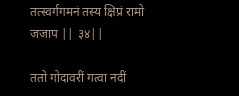तत्स्वर्गगमनं तस्य क्षिप्रं रामो जजाप || ३४||

ततो गोदावरीं गत्वा नदीं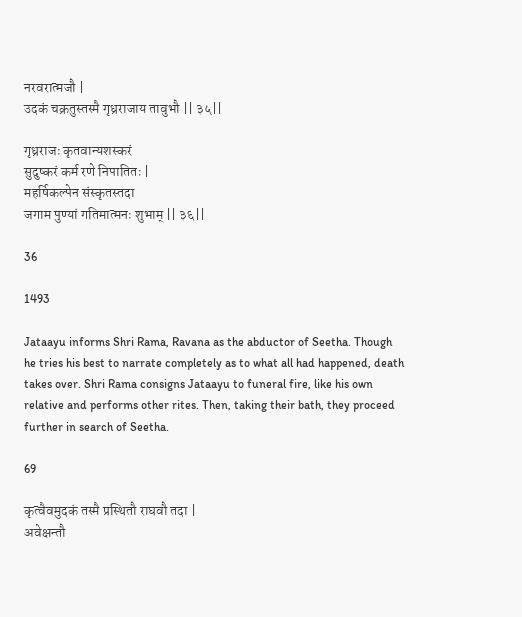नरवरात्मजौ |
उदकं चक्रतुस्तस्मै गृध्रराजाय तावुभौ || ३५||

गृध्रराजः कृतवान्यशस्करं
सुदुष्करं कर्म रणे निपातितः |
महर्षिकल्पेन संस्कृतस्तदा
जगाम पुण्यां गतिमात्मनः शुभाम् || ३६||

36

1493

Jataayu informs Shri Rama, Ravana as the abductor of Seetha. Though he tries his best to narrate completely as to what all had happened, death takes over. Shri Rama consigns Jataayu to funeral fire, like his own relative and performs other rites. Then, taking their bath, they proceed further in search of Seetha.

69

कृत्वैवमुदकं तस्मै प्रस्थितौ राघवौ तदा |
अवेक्षन्तौ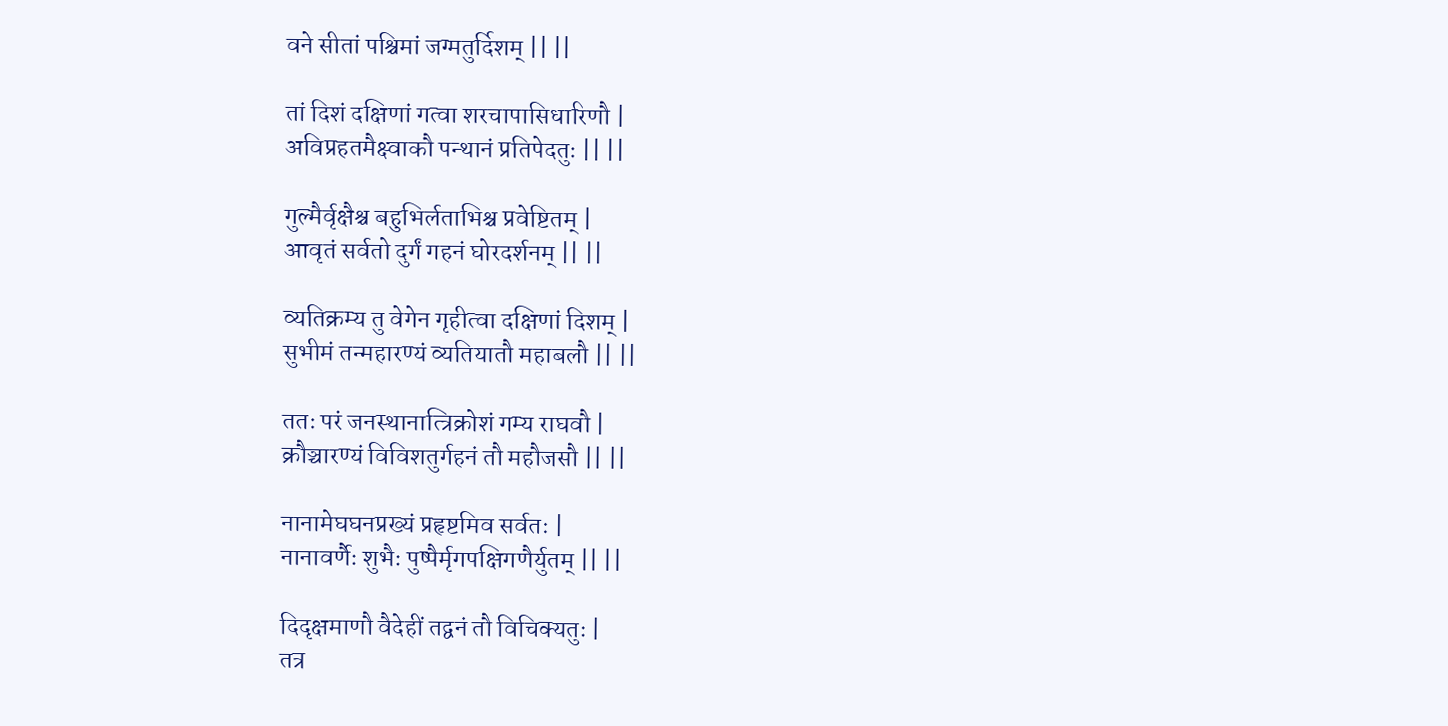वने सीतां पश्चिमां जग्मतुर्दिशम् || ||

तां दिशं दक्षिणां गत्वा शरचापासिधारिणौ |
अविप्रहतमैक्ष्वाकौ पन्थानं प्रतिपेदतुः || ||

गुल्मैर्वृक्षैश्च बहुभिर्लताभिश्च प्रवेष्टितम् |
आवृतं सर्वतो दुर्गं गहनं घोरदर्शनम् || ||

व्यतिक्रम्य तु वेगेन गृहीत्वा दक्षिणां दिशम् |
सुभीमं तन्महारण्यं व्यतियातौ महाबलौ || ||

ततः परं जनस्थानात्त्रिक्रोशं गम्य राघवौ |
क्रौञ्चारण्यं विविशतुर्गहनं तौ महौजसौ || ||

नानामेघघनप्रख्यं प्रहृष्टमिव सर्वतः |
नानावर्णैः शुभैः पुष्पैर्मृगपक्षिगणैर्युतम् || ||

दिदृक्षमाणौ वैदेहीं तद्वनं तौ विचिक्यतुः |
तत्र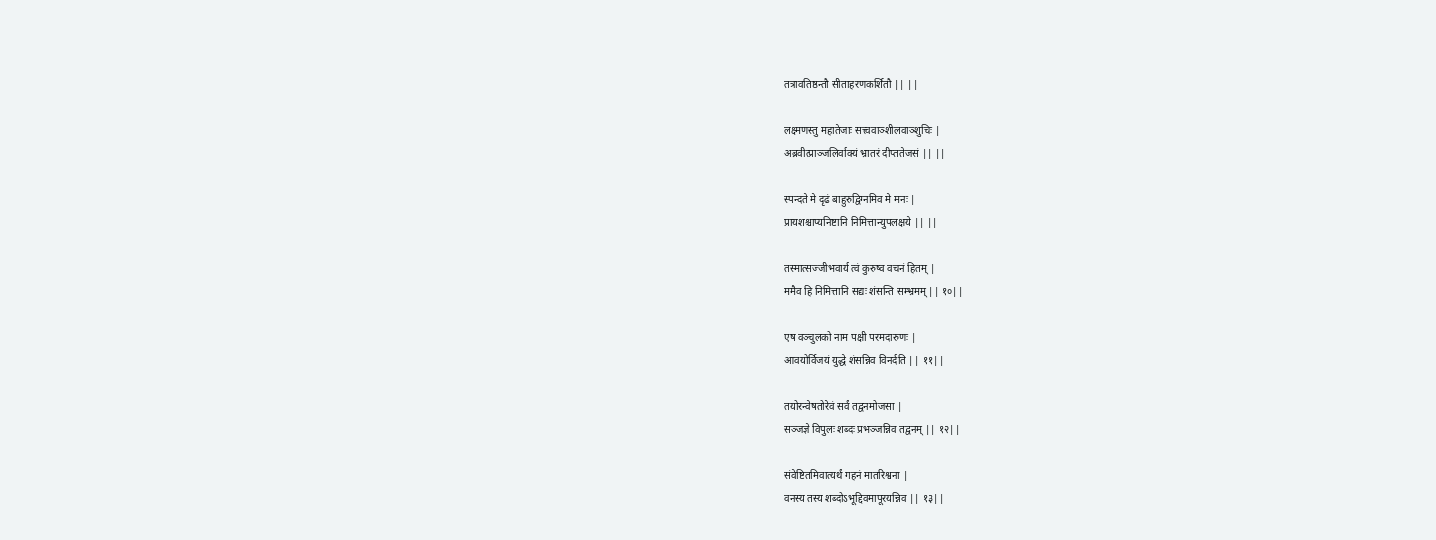तत्रावतिष्ठन्तौ सीताहरणकर्शितौ || ||

लक्ष्मणस्तु महातेजाः सत्त्ववाञ्शीलवाञ्शुचिः |
अब्रवीत्प्राञ्जलिर्वाक्यं भ्रातरं दीप्ततेजसं || ||

स्पन्दते मे दृढं बाहुरुद्विग्नमिव मे मनः |
प्रायशश्चाप्यनिष्टानि निमित्तान्युपलक्षये || ||

तस्मात्सज्जीभवार्य त्वं कुरुष्व वचनं हितम् |
ममैव हि निमित्तानि सद्यः शंसन्ति सम्भ्रमम् || १०||

एष वञ्चुलको नाम पक्षी परमदारुणः |
आवयोर्विजयं युद्धे शंसन्निव विनर्दति || ११||

तयोरन्वेषतोरेवं सर्वं तद्वनमोजसा |
सञ्जज्ञे विपुलः शब्दः प्रभञ्जन्निव तद्वनम् || १२||

संवेष्टितमिवात्यर्थं गहनं मातरिश्वना |
वनस्य तस्य शब्दोऽभूद्दिवमापूरयन्निव || १३||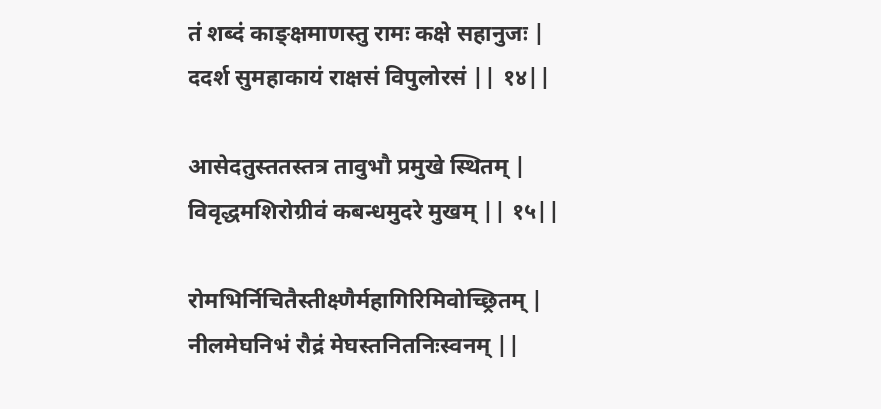तं शब्दं काङ्क्षमाणस्तु रामः कक्षे सहानुजः |
ददर्श सुमहाकायं राक्षसं विपुलोरसं || १४||

आसेदतुस्ततस्तत्र तावुभौ प्रमुखे स्थितम् |
विवृद्धमशिरोग्रीवं कबन्धमुदरे मुखम् || १५||

रोमभिर्निचितैस्तीक्ष्णैर्महागिरिमिवोच्छ्रितम् |
नीलमेघनिभं रौद्रं मेघस्तनितनिःस्वनम् ||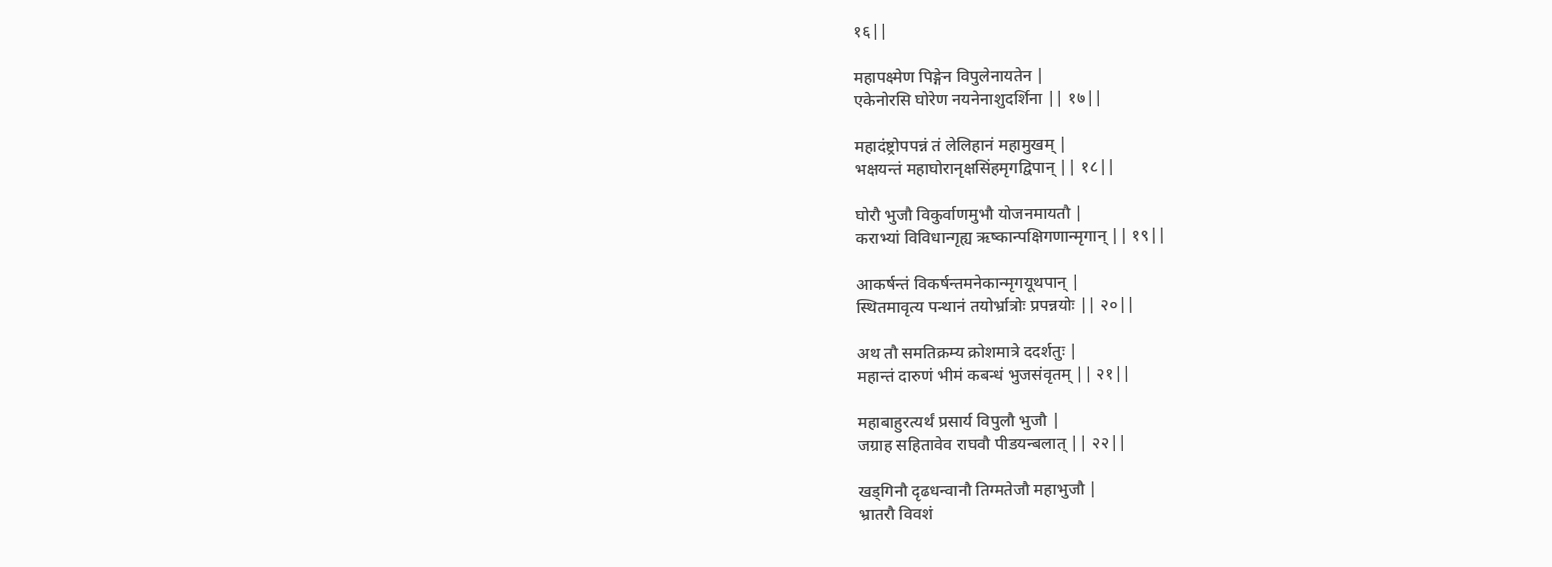१६||

महापक्ष्मेण पिङ्गेन विपुलेनायतेन |
एकेनोरसि घोरेण नयनेनाशुदर्शिना || १७||

महादंष्ट्रोपपन्नं तं लेलिहानं महामुखम् |
भक्षयन्तं महाघोरानृक्षसिंहमृगद्विपान् || १८||

घोरौ भुजौ विकुर्वाणमुभौ योजनमायतौ |
कराभ्यां विविधान्गृह्य ऋष्कान्पक्षिगणान्मृगान् || १९||

आकर्षन्तं विकर्षन्तमनेकान्मृगयूथपान् |
स्थितमावृत्य पन्थानं तयोर्भ्रात्रोः प्रपन्नयोः || २०||

अथ तौ समतिक्रम्य क्रोशमात्रे ददर्शतुः |
महान्तं दारुणं भीमं कबन्धं भुजसंवृतम् || २१||

महाबाहुरत्यर्थं प्रसार्य विपुलौ भुजौ |
जग्राह सहितावेव राघवौ पीडयन्बलात् || २२||

खड्गिनौ दृढधन्वानौ तिग्मतेजौ महाभुजौ |
भ्रातरौ विवशं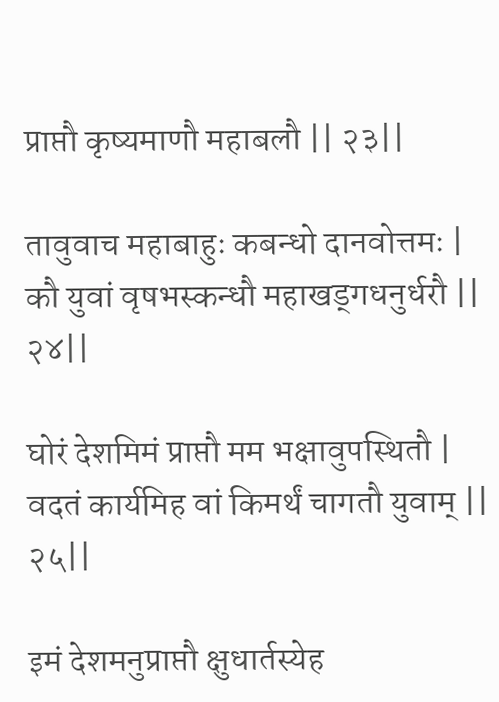प्राप्तौ कृष्यमाणौ महाबलौ || २३||

तावुवाच महाबाहुः कबन्धो दानवोत्तमः |
कौ युवां वृषभस्कन्धौ महाखड्गधनुर्धरौ || २४||

घोरं देशमिमं प्राप्तौ मम भक्षावुपस्थितौ |
वदतं कार्यमिह वां किमर्थं चागतौ युवाम् || २५||

इमं देशमनुप्राप्तौ क्षुधार्तस्येह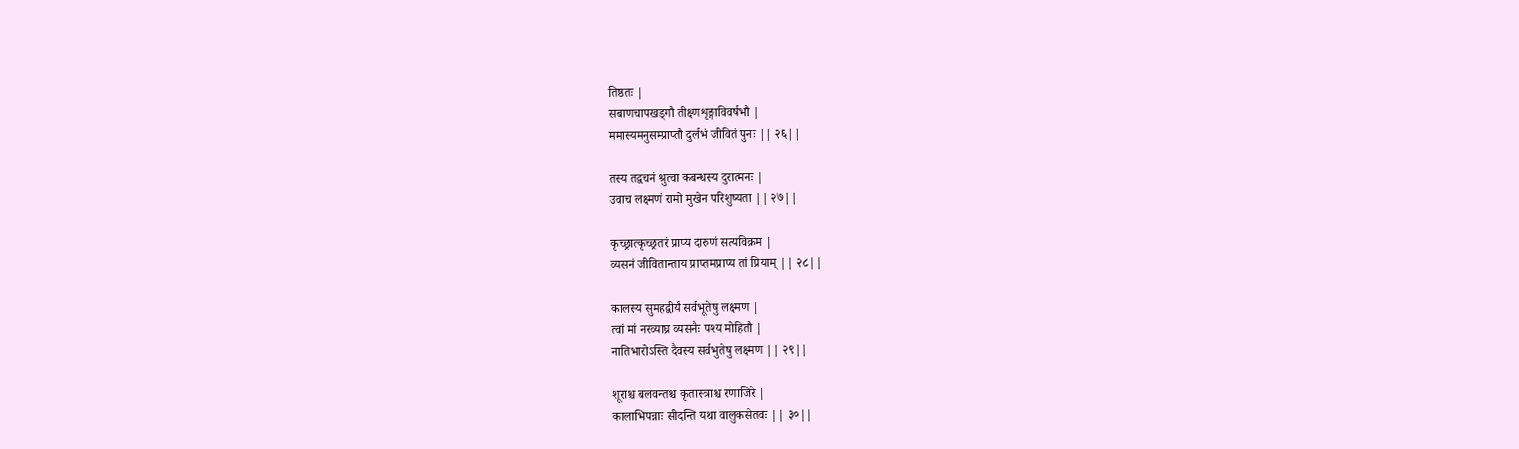तिष्ठतः |
सबाणचापखड्गौ तीक्ष्णशृङ्गाविवर्षभौ |
ममास्यमनुसम्प्राप्तौ दुर्लभं जीवितं पुनः || २६||

तस्य तद्वचनं श्रुत्वा कबन्धस्य दुरात्मनः |
उवाच लक्ष्मणं रामो मुखेन परिशुष्यता || २७||

कृच्छ्रात्कृच्छ्रतरं प्राप्य दारुणं सत्यविक्रम |
व्यसनं जीवितान्ताय प्राप्तमप्राप्य तां प्रियाम् || २८||

कालस्य सुमहद्वीर्यं सर्वभूतेषु लक्ष्मण |
त्वां मां नरव्याघ्र व्यसनैः पश्य मोहितौ |
नातिभारोऽस्ति दैवस्य सर्वभुतेषु लक्ष्मण || २९||

शूराश्च बलवन्तश्च कृतास्त्राश्च रणाजिरे |
कालाभिपन्नाः सीदन्ति यथा वालुकसेतवः || ३०||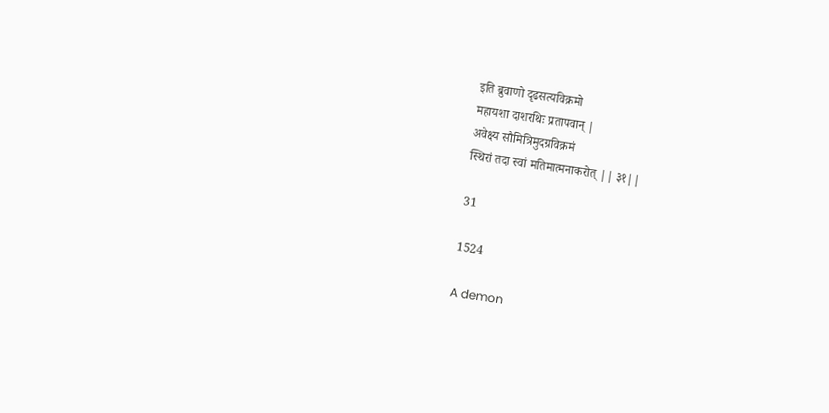इति ब्रुवाणो दृढसत्यविक्रमो
महायशा दाशरथिः प्रतापवान् |
अवेक्ष्य सौमित्रिमुदग्रविक्रमं
स्थिरां तदा स्वां मतिमात्मनाकरोत् || ३१||

31

1524

A demon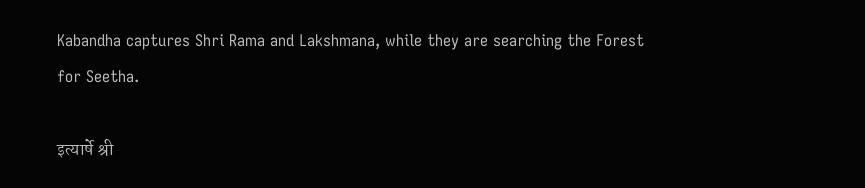Kabandha captures Shri Rama and Lakshmana, while they are searching the Forest for Seetha.

इत्यार्षे श्री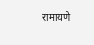रामायणे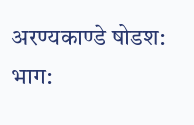अरण्यकाण्डे षोडश: भाग: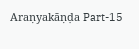Araṇyakāṇḍa Part-15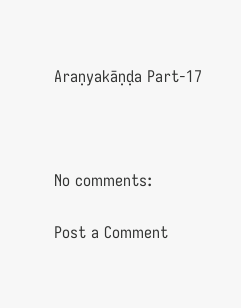Araṇyakāṇḍa Part-17



No comments:

Post a Comment